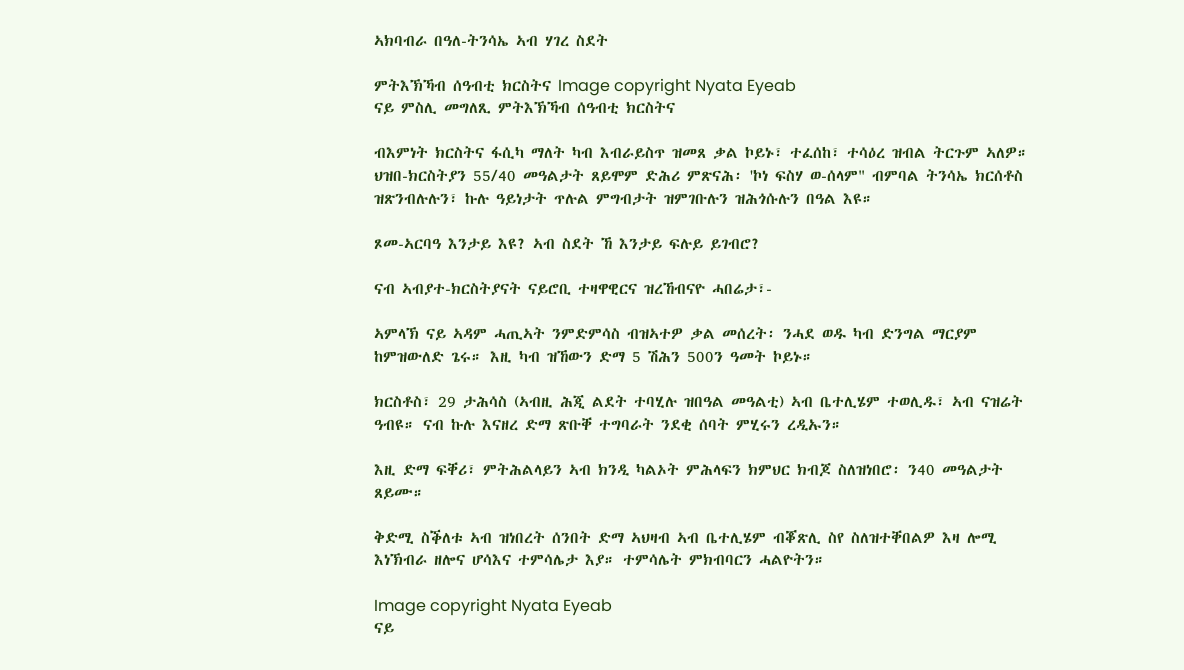ኣክባብራ በዓለ-ትንሳኤ ኣብ ሃገረ ስደት

ምትእኽኻብ ሰዓብቲ ክርስትና Image copyright Nyata Eyeab
ናይ ምስሊ መግለጺ ምትእኽኻብ ሰዓብቲ ክርስትና

ብእምነት ክርስትና ፋሲካ ማለት ካብ እብራይስጥ ዝመጸ ቃል ኮይኑ፣ ተፈሰከ፣ ተሳዕረ ዝብል ትርጉም ኣለዎ። ህዝበ-ክርስትያን 55/40 መዓልታት ጸይሞም ድሕሪ ምጽናሕ፡ 'ኮነ ፍስሃ ወ-ሰላም" ብምባል ትንሳኤ ክርሰቶስ ዝጽንብሉሉን፣ ኩሉ ዓይነታት ጥሉል ምግብታት ዝምገቡሉን ዝሕጎሱሉን በዓል እዩ።

ጾመ-ኣርባዓ እንታይ እዩ? ኣብ ስደት ኸ እንታይ ፍሉይ ይገብሮ?

ናብ ኣብያተ-ክርስትያናት ናይሮቢ ተዛዋዊርና ዝረኸብናዮ ሓበሬታ፣-

ኣምላኽ ናይ ኣዳም ሓጢኣት ንምድምሳስ ብዝኣተዎ ቃል መሰረት፡ ንሓደ ወዱ ካብ ድንግል ማርያም ከምዝውለድ ጌሩ። እዚ ካብ ዝኸውን ድማ 5 ሽሕን 500ን ዓመት ኮይኑ።

ክርስቶስ፣ 29 ታሕሳስ (ኣብዚ ሕጂ ልደት ተባሂሉ ዝበዓል መዓልቲ) ኣብ ቤተሊሄም ተወሊዱ፣ ኣብ ናዝሬት ዓብዩ። ናብ ኩሉ እናዘረ ድማ ጽቡቐ ተግባራት ንደቂ ሰባት ምሂሩን ረዲኡን።

እዚ ድማ ፍቐሪ፣ ምትሕልላይን ኣብ ክንዲ ካልኦት ምሕላፍን ክምህር ክብጆ ስለዝነበሮ፡ ን40 መዓልታት ጸይሙ።

ቅድሚ ስቕለቱ ኣብ ዝነበረት ሰንበት ድማ ኣህዛብ ኣብ ቤተሊሄም ብቖጽሊ ስየ ስለዝተቐበልዎ እዛ ሎሚ እነኽብራ ዘሎና ሆሳእና ተምሳሌታ እያ። ተምሳሌት ምክብባርን ሓልዮትን።

Image copyright Nyata Eyeab
ናይ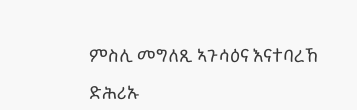ምስሊ መግለጺ ኣጉሳዕና እናተባረኸ

ድሕሪኡ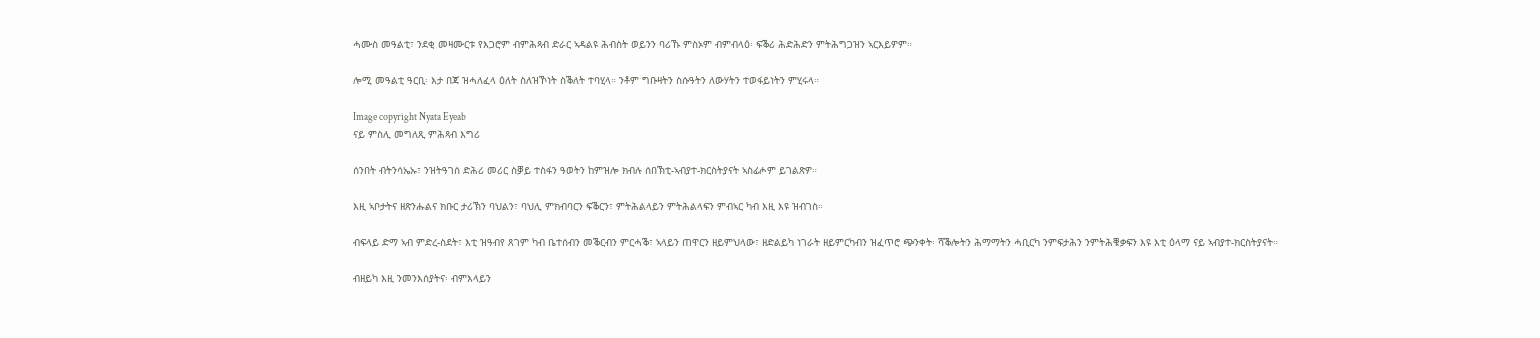ሓሙስ መዓልቲ፣ ንደቂ መዛሙርቱ የእጋሮም ብምሕጻብ ድራር ኣዳልዩ ሕብስት ወይንን ባሪኹ ምስኦም ብምብላዕ፡ ፍቕሪ ሕድሕድን ምትሕግጋዝን ኣርእይዎም።

ሎሚ መዓልቲ ዓርቢ፡ እታ በጃ ዝሓለፈላ ዕለት ስለዝኾነት ስቕለት ተባሂላ። ንቶም ግቡዛትን ስሱዓትን ለውሃትን ተወፋይነትን ምሂሩላ።

Image copyright Nyata Eyeab
ናይ ምስሊ መግለጺ ምሕጻብ እግሪ

ሰንበት ብትንሳኤኡ፣ ንዝትዓገሰ ድሕሪ መሪር ስቓይ ተስፋን ዓወትን ከምዝሎ ክብሉ ሰበኽቲ-ኣብያተ-ክርስትያናት ኣስፊሖም ይገልጽዎ።

እዚ ኣቦታትና ዘጽንሑልና ክቡር ታሪኽን ባህልን፣ ባህሊ ምክብባርን ፍቕርን፣ ምትሕልላይን ምትሕልላፍን ምብኣር ካብ እዚ እዩ ዝብገስ።

ብፍላይ ድማ ኣብ ምድረ-ስደት፣ እቲ ዝዓብየ ጸገም ካብ ቤተሰብን መቕርብን ምርሓቕ፣ ኣላይን ጠዋርን ዘይምህላው፣ ዘድልይካ ነገራት ዘይምርካብን ዝፈጥሮ ጭንቀት፡ ሻቕሎትን ሕማማትን ሓቢርካ ንምፍታሕን ንምትሕቑቃፍን እዩ እቲ ዕላማ ናይ ኣብያተ-ክርስትያናት።

ብዘይካ እዚ ንመንእሰያትና፡ ብምእላይን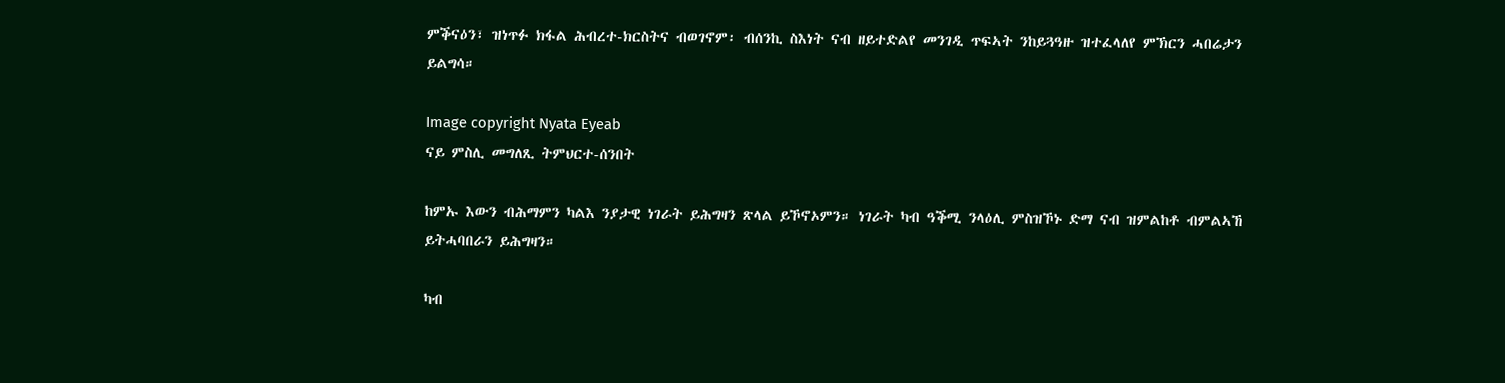ምቕናዕን፣ ዝነጥፉ ክፋል ሕብረተ-ክርስትና ብወገኖም፡ ብሰንኪ ስእነት ናብ ዘይተድልየ መንገዲ ጥፍኣት ንከይጓዓዙ ዝተፈላለየ ምኽርን ሓበሬታን ይልግሳ።

Image copyright Nyata Eyeab
ናይ ምስሊ መግለጺ ትምህርተ-ሰንበት

ከምኡ እውን ብሕማምን ካልእ ንያታዊ ነገራት ይሕግዛን ጽላል ይኾኖኦምን። ነገራት ካብ ዓቕሚ ንላዕሊ ምስዝኾኑ ድማ ናብ ዝምልከቶ ብምልኣኸ ይትሓባበራን ይሕግዛን።

ካብ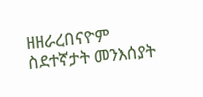ዘዘራረበናዮም ስደተኛታት መንእሰያት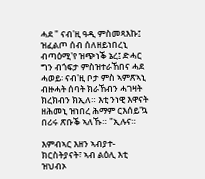ሓደ " ናብ'ዚ ዓዲ ምስመጻእኩ፤ ዝፈልጦ ሰብ ሰለዘይነበረኒ ብጣዕሚ'የ ዝጭነቕ ኔረ፤ ድሓር ግን ብጎፍታ ምስዝተራኸበና ሓደ ሓወይ፡ ናብ'ዚ ቦታ ምስ ኣምጽኣኒ ብዙሓት ሰባት ክራኸብን ሓገዛት ክረክብን ክኢለ። እቲ ንነዊ እዋናት ዘሕመኒ ዝነበረ ሕማም ርእሰይ'ኳ በሪሩ ጽቡቕ ኣለኹ። "ኢሉና።

እምብኣር እዘን ኣብያተ-ክርስትያናት፣ ኣብ ልዕሊ እቲ ዝህብኦ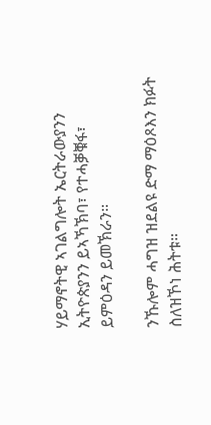ሃይማኖትዊ ኣገልግሎት ኤርትራውያንን ኢትዮጵያንን ይኣኻኽባ፣ የተሓቓቑፋ፣ ይምዕዳን ይመኽራን።

ንኹሎም ሓግዝ ዝደልዩ ድማ ማዕጾእን ክፉት ስለዝኾነ ሕትቱ።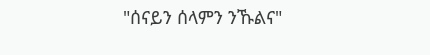"ሰናይን ሰላምን ንኹልና"